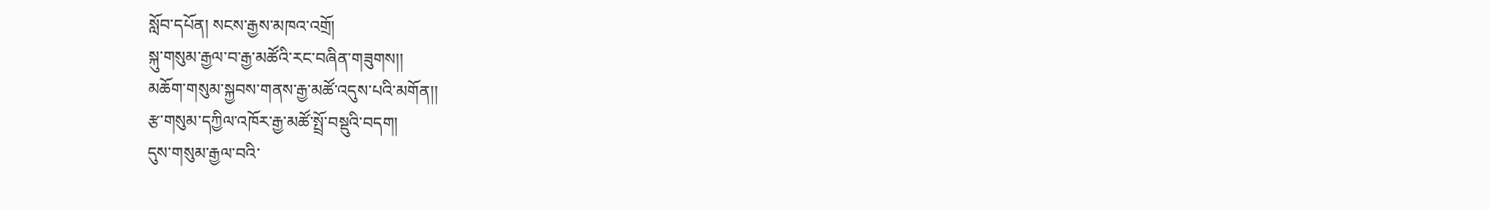སློབ་དཔོན། སངས་རྒྱས་མཁའ་འགྲོ།
སྐུ་གསུམ་རྒྱལ་བ་རྒྱ་མཚོའི་རང་བཞིན་གཟུགས།།
མཆོག་གསུམ་སྐྱབས་གནས་རྒྱ་མཚོ་འདུས་པའི་མགོན།།
རྩ་གསུམ་དཀྱིལ་འཁོར་རྒྱ་མཚོ་སྤྲོ་བསྡུའི་བདག།
དུས་གསུམ་རྒྱལ་བའི་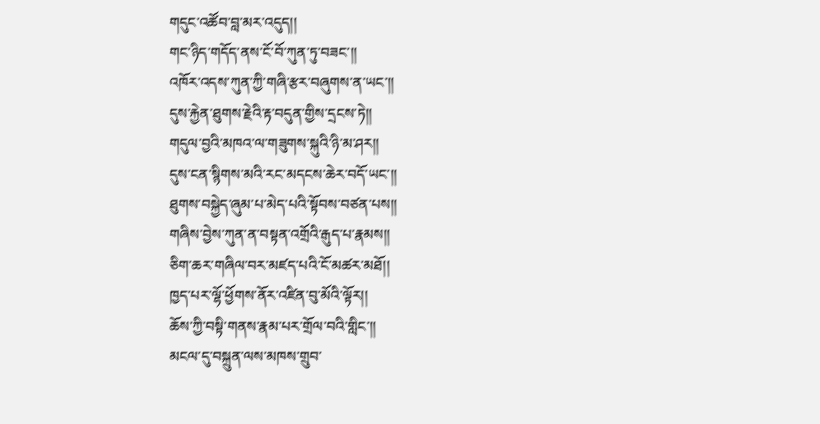གདུང་འཚོབ་བླ་མར་འདུད།།
གང་ཉིད་གདོད་ནས་ངོ་བོ་ཀུན་ཏུ་བཟང་།།
འཁོར་འདས་ཀུན་ཀྱི་གཞི་རྩར་བཞུགས་ན་ཡང་།།
དུས་རྐྱེན་ཐུགས་རྗེའི་རྟ་བདུན་གྱིས་དྲངས་ཏེ།།
གདུལ་བྱའི་མཁའ་ལ་གཟུགས་སྐུའི་ཉི་མ་ཤར།།
དུས་ངན་སྙིགས་མའི་རང་མདངས་ཆེར་བདོ་ཡང་།།
ཐུགས་བསྐྱེད་ཞུམ་པ་མེད་པའི་སྟོབས་བཙན་པས།།
གཞིས་བྱེས་ཀུན་ན་བསྟན་འགྲོའི་རྒུད་པ་རྣམས།།
ཅིག་ཆར་གཞིལ་བར་མཛད་པའི་ངོ་མཚར་མཐོ།།
ཁྱད་པར་ལྷོ་ཕྱོགས་ནོར་འཛིན་བུ་མོའི་ལྟོར།།
ཆོས་ཀྱི་བསྟི་གནས་རྣམ་པར་གྲོལ་བའི་གླིང་།།
མངལ་དུ་བསྐྲུན་ལས་མཁས་གྲུབ་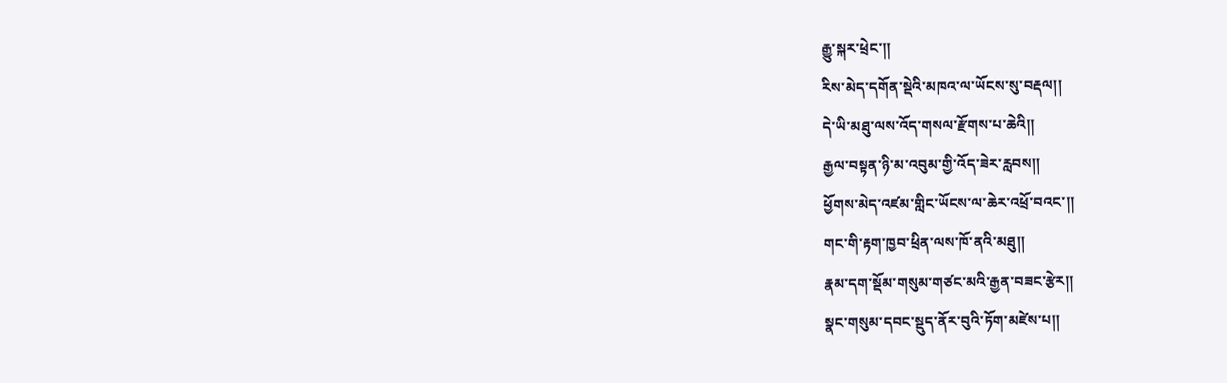རྒྱུ་སྐར་ཕྲེང་།།
རིས་མེད་དགོན་སྡེའི་མཁའ་ལ་ཡོངས་སུ་བརྡལ།།
དེ་ཡི་མཐུ་ལས་འོད་གསལ་རྫོགས་པ་ཆེའི།།
རྒྱལ་བསྟན་ཉི་མ་འབུམ་གྱི་འོད་ཟེར་རླབས།།
ཕྱོགས་མེད་འཛམ་གླིང་ཡོངས་ལ་ཆེར་འཕྲོ་བའང་།།
གང་གི་རྟག་ཁྱབ་ཕྲིན་ལས་ཁོ་ནའི་མཐུ།།
རྣམ་དག་སྡོམ་གསུམ་གཙང་མའི་རྒྱན་བཟང་རྩེར།།
སྣང་གསུམ་དབང་སྡུད་ནོར་བུའི་ཏོག་མཛེས་པ།།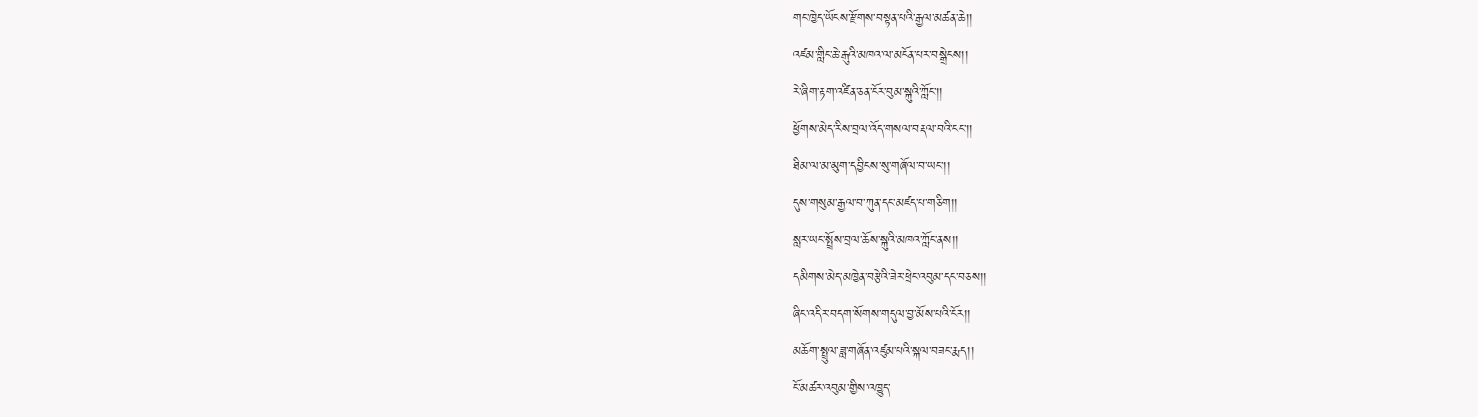གང་ཁྱེད་ཡོངས་རྫོགས་བསྟན་པའི་རྒྱལ་མཚན་ཆེ།།
འཛམ་གླིང་ཆེ་རྒུའི་མཁའ་ལ་མངོན་པར་བསྒྲེངས།།
རེ་ཞིག་རྟག་འཛིན་ཅན་ངོར་བུམ་སྐུའི་ཀློང་།།
ཕྱོགས་མེད་རིས་བྲལ་འོད་གསལ་བརྡལ་བའི་ངང་།།
ཐིམ་ལ་མ་མུག་དབྱིངས་སུ་གཞོལ་བ་ཡང་།།
དུས་གསུམ་རྒྱལ་བ་ཀུན་དང་མཛད་པ་གཅིག།།
སླར་ཡང་སྤྲོས་བྲལ་ཆོས་སྐུའི་མཁའ་ཀློང་ནས།།
དམིགས་མེད་མཁྱེན་བརྩེའི་ཟེར་ཕྲེང་འབུམ་དང་བཅས།།
ཞིང་འདིར་བདག་སོགས་གདུལ་བྱ་མོས་པའི་ངོར།།
མཆོག་སྤྲུལ་ཟླ་གཞོན་འཛུམ་པའི་སྐལ་བཟང་རྨད།།
ངོ་མཚར་འབུམ་གྱིས་འཁྱུད་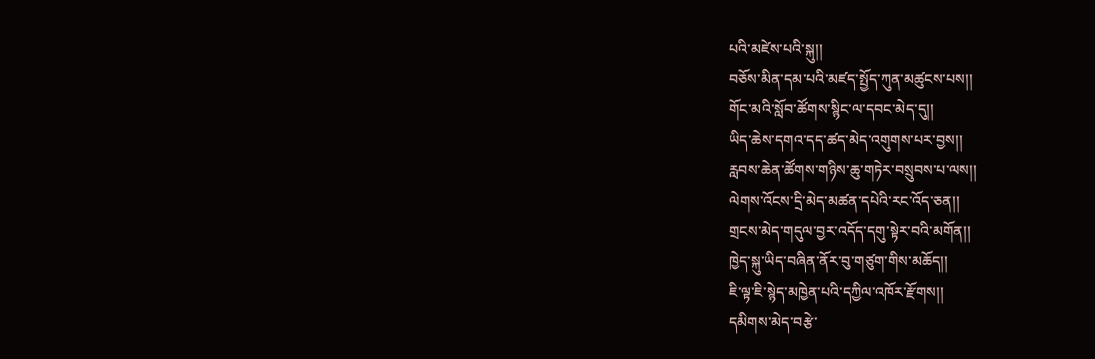པའི་མཛེས་པའི་སྐུ།།
བཅོས་མིན་དམ་པའི་མཛད་སྤྱོད་ཀུན་མཚུངས་པས།།
གོང་མའི་སློབ་ཚོགས་སྙིང་ལ་དབང་མེད་དུ།།
ཡིད་ཆེས་དགའ་དད་ཚད་མེད་འགུགས་པར་བྱས།།
རླབས་ཆེན་ཚོགས་གཉིས་ཆུ་གཏེར་བསྲུབས་པ་ལས།།
ལེགས་འོངས་དྲི་མེད་མཚན་དཔེའི་རང་འོད་ཅན།།
གྲངས་མེད་གདུལ་བྱར་འདོད་དགུ་སྟེར་བའི་མགོན།།
ཁྱེད་སྐུ་ཡིད་བཞིན་ནོར་བུ་གཙུག་གིས་མཆོད།།
ཇི་ལྟ་ཇི་སྙེད་མཁྱེན་པའི་དཀྱིལ་འཁོར་རྫོགས།།
དམིགས་མེད་བརྩེ་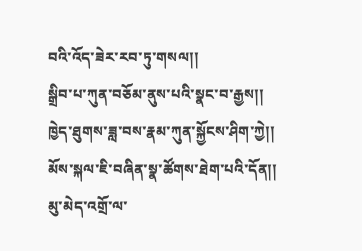བའི་འོད་ཟེར་རབ་ཏུ་གསལ།།
སྒྲིབ་པ་ཀུན་བཅོམ་ནུས་པའི་སྣང་བ་རྒྱས།།
ཁྱེད་ཐུགས་ཟླ་བས་རྣམ་ཀུན་སྐྱོངས་ཤིག་ཀྱེ།།
མོས་སྐལ་ཇི་བཞིན་སྣ་ཚོགས་ཐེག་པའི་དོན།།
མུ་མེད་འགྲོ་ལ་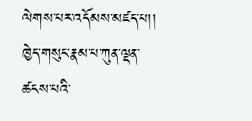ལེགས་པར་འདོམས་མཛད་པ།།
ཁྱེད་གསུང་རྣམ་པ་ཀུན་ལྡན་ཚངས་པའི་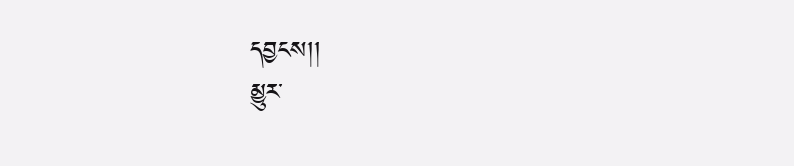དབྱངས།།
མྱུར་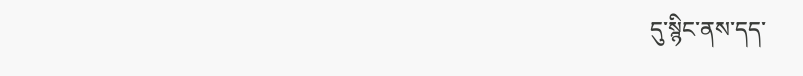དུ་སྙིང་ནས་དད་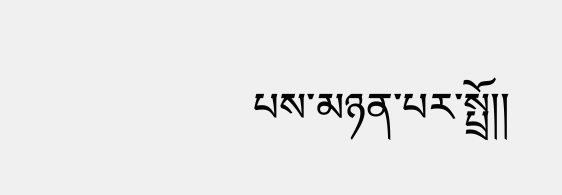པས་མཉན་པར་སྤྲོ།།